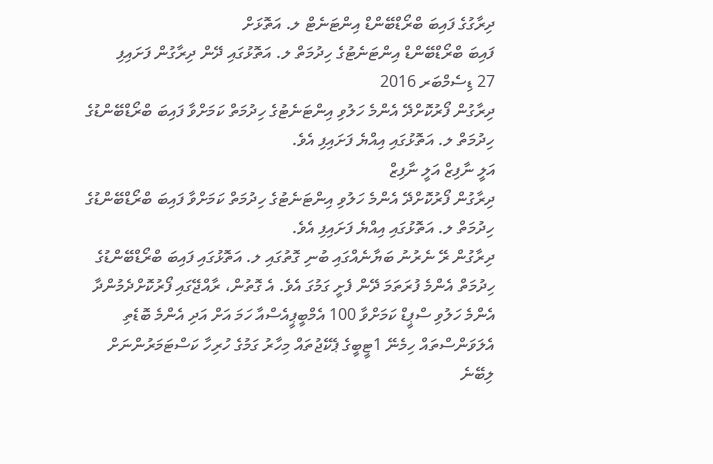ދިރާގުގެ ފައިބަ ބްރޯޑްބޭންޑް އިންޓަނެޓް ލ. އަތޮޅަށް
ފައިބަ ބްރޯޑްބޭންޑް އިންޓަނެޓުގެ ހިދުމަތް ލ. އަތޮޅުގައި ދޭން ދިރާގުން ފަށައިފި
27 ޑިސެމްބަރ 2016
ދިރާގުން ފޯރުކޮށްދޭ އެންމެ ހަލުވި އިންޓަނެޓުގެ ހިދުމަތް ކަމަށްވާ ފައިބަ ބްރޯޑްބޭންޑުގެ ހިދުމަތް ލ. އަތޮޅުގައި އިއްޔެ ފަށައިފި އެވެ.
އަލީ ނާފިޒް އަލީ ނާފިޒް
ދިރާގުން ފޯރުކޮށްދޭ އެންމެ ހަލުވި އިންޓަނެޓުގެ ހިދުމަތް ކަމަށްވާ ފައިބަ ބްރޯޑްބޭންޑުގެ ހިދުމަތް ލ. އަތޮޅުގައި އިއްޔެ ފަށައިފި އެވެ.
ދިރާގުން ރޭ ނެރުނު ބަޔާނެއްގައި ބުނި ގޮތުގައި ލ. އަތޮޅުގައި ފައިބަ ބްރޯޑްބޭންޑުގެ ހިދުމަތް އެންމެ ފުރަތަމަ ދޭން ފެށީ ގަމުގަ އެވެ. އެ ގޮތުން، ރާއްޖޭގައި ފޯރުކޮށްދެމުންދާ އެންމެ ހަލުވި ސްޕީޑް ކަމަށްވާ 100 އެމްބީޕީއެސްއާ ހަމަ އަށް އަދި އެންމެ ބޮޑެތި އެލަވަންސްތައް ހިމެނޭ 1ޓީބީގެ ޕެކޭޖުތައް މިހާރު ގަމުގެ ހުރިހާ ކަސްޓަމަރުންނަށް ލިބޭނެ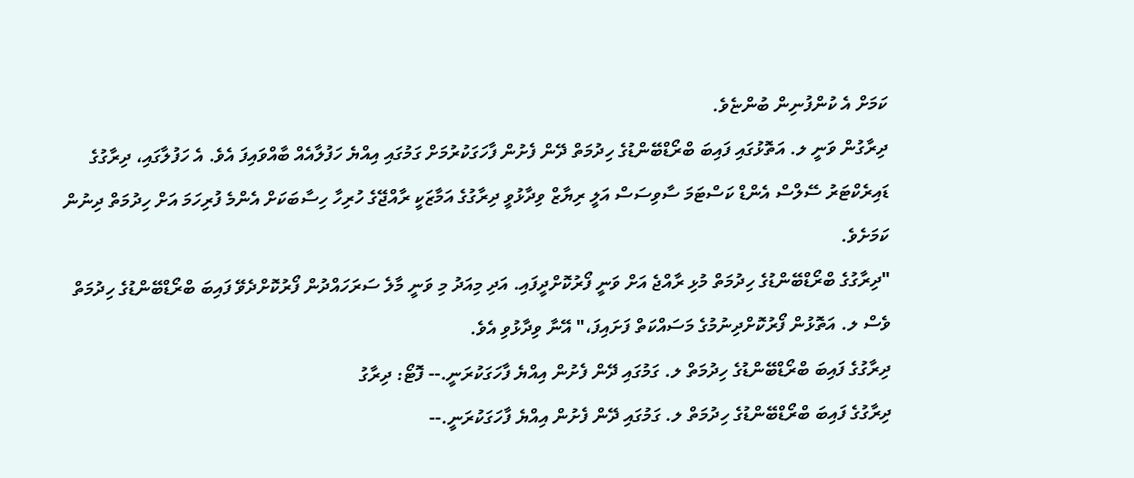ކަމަށް އެ ކުންފުނިން ބުންޏެވެ.
ދިރާގުން ވަނީ ލ. އަތޮޅުގައި ފައިބަ ބްރޯޑްބޭންޑުގެ ހިދުމަތް ދޭން ފެށުން ފާހަގަކުރުމަށް ގަމުގައި އިއްޔެ ހަފުލާއެއް ބާއްވައިފަ އެވެ. އެ ހަފުލާގައި، ދިރާގުގެ ޑައިރެކްޓަރު ސޭލްސް އެންޑް ކަސްޓަމަ ސާވިސަސް އަލީ ރިޔާޒް ވިދާޅުވީ ދިރާގުގެ އަމާޒަކީ ރާއްޖޭގެ ހުރިހާ ހިސާބަކަށް އެންމެ ފުރިހަމަ އަށް ހިދުމަތް ދިނުން ކަމަށެވެ.
"ދިރާގުގެ ބްރޯޑްބޭންޑުގެ ހިދުމަތް މުޅި ރާއްޖެ އަށް ވަނީ ފޯރުކޮށްދީފައި. އަދި މިއަދު މި ވަނީ މާލެ ސަރަހައްދުން ފޯރުކޮށްދެވޭ ފައިބަ ބްރޯޑްބޭންޑުގެ ހިދުމަތް ވެސް ލ. އަތޮޅުން ފޯރުކޮށްދިނުމުގެ މަސައްކަތް ފަށައިފަ،" އޭނާ ވިދާޅުވި އެވެ.
ދިރާގުގެ ފައިބަ ބްރޯޑްބޭންޑުގެ ހިދުމަތް ލ. ގަމުގައި ދޭން ފެށުން އިއްޔެ ފާހަގަކުރަނީ.-- ފޮޓޯ: ދިރާގު
ދިރާގުގެ ފައިބަ ބްރޯޑްބޭންޑުގެ ހިދުމަތް ލ. ގަމުގައި ދޭން ފެށުން އިއްޔެ ފާހަގަކުރަނީ.--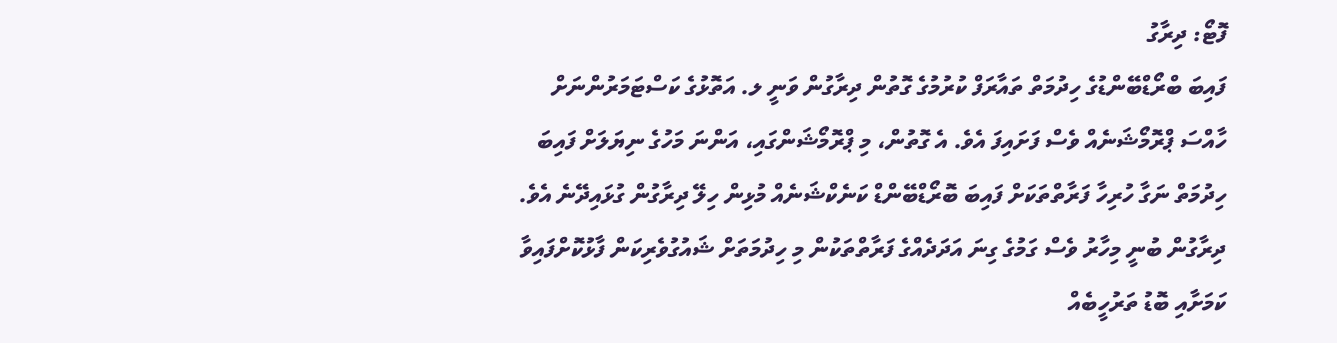ފޮޓޯ: ދިރާގު
ފައިބަ ބްރޯޑްބޭންޑުގެ ހިދުމަތް ތައާރަފް ކުރުމުގެ ގޮތުން ދިރާގުން ވަނީ ލ. އަތޮޅުގެ ކަސްޓަމަރުންނަށް ހާއްސަ ޕްރޮމޯޝަނެއް ވެސް ފަށައިފަ އެވެ. އެ ގޮތުން، މި ޕްރޮމޯޝަންގައި، އަންނަ މަހުގެ ނިޔަލަށް ފައިބަ ހިދުމަތް ނަގާ ހުރިހާ ފަރާތްތަކަށް ފައިބަ ބޮރޯޑްބޭންޑް ކަނެކްޝަނެއް މުޅިން ހިލޭ ދިރާގުން ގުޅައިދޭނެ އެވެ.
ދިރާގުން ބުނީ މިހާރު ވެސް ގަމުގެ ގިނަ އަދަދެއްގެ ފަރާތްތަކުން މި ހިދުމަތަށް ޝައުގުވެރިކަން ފާޅުކޮށްފައިވާ ކަމަށާއި ބޮޑު ތަރުހީބެއް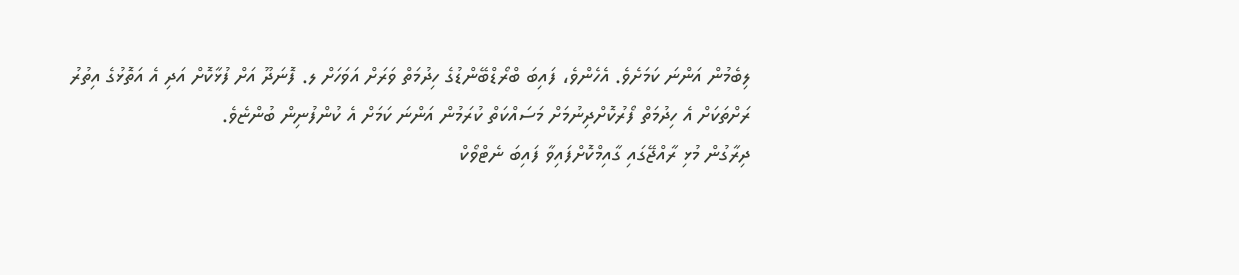ލިބެމުން އަންނަ ކަމަށެވެ. އެހެންވެ، ފައިބަ ބްރޯޑްބޭންޑުގެ ހިދުމަތް ވަރަށް އަވަހަށް ލ. ފޮނަދޫ އަށް ފުޅާކޮށް އަދި އެ އަތޮޅުގެ އިތުރު ރަށްތަކަށް އެ ހިދުމަތް ފޯރުކޮށްދިނުމަށް މަސައްކަތް ކުރަމުން އަންނަ ކަމަށް އެ ކުންފުނިން ބުންޏެވެ.
ދިރާގުން މުޅި ރާއްޖޭގައި ގާއިމްކޮށްފައިވާ ފައިބަ ނެޓްވޯކް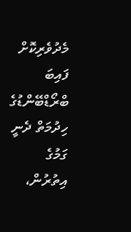މެދުވެރިކޮށް ފައިބަ ބްރޯޑްބޭންޑުގެ ހިދުމަތް ދެނީ ގަމުގެ އިތުރުން،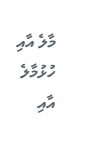މާލެ އާއި ހުޅުމާލެ އާއި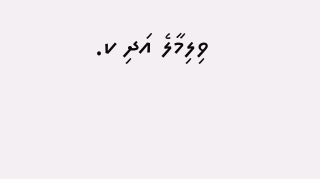ވިލިމާލެ އަދި ކ.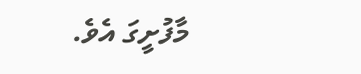މާފުށީގަ އެވެ.